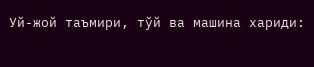Уй-жой таъмири, тўй ва машина хариди: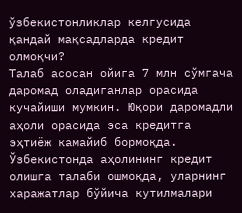ўзбекистонликлар келгусида қандай мақсадларда кредит олмоқчи?
Талаб асосан ойига 7 млн сўмгача даромад оладиганлар орасида кучайиши мумкин. Юқори даромадли аҳоли орасида эса кредитга эҳтиёж камайиб бормоқда.
Ўзбекистонда аҳолининг кредит олишга талаби ошмоқда, уларнинг харажатлар бўйича кутилмалари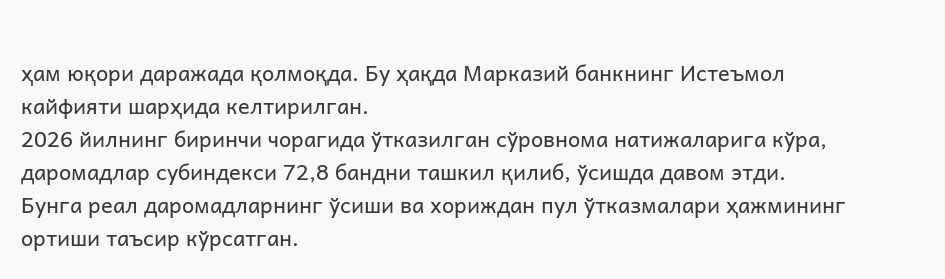ҳам юқори даражада қолмоқда. Бу ҳақда Марказий банкнинг Истеъмол кайфияти шарҳида келтирилган.
2026 йилнинг биринчи чорагида ўтказилган сўровнома натижаларига кўра, даромадлар субиндекси 72,8 бандни ташкил қилиб, ўсишда давом этди. Бунга реал даромадларнинг ўсиши ва хориждан пул ўтказмалари ҳажмининг ортиши таъсир кўрсатган.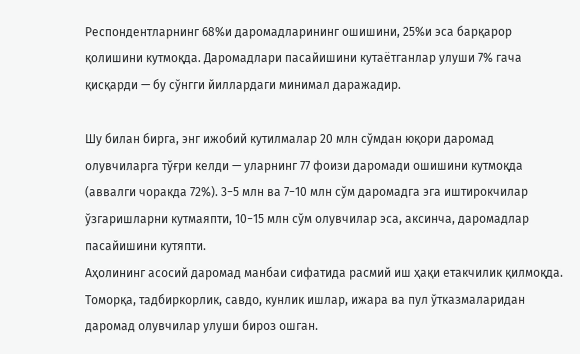Респондентларнинг 68%и даромадларининг ошишини, 25%и эса барқарор қолишини кутмоқда. Даромадлари пасайишини кутаётганлар улуши 7% гача қисқарди — бу сўнгги йиллардаги минимал даражадир.

Шу билан бирга, энг ижобий кутилмалар 20 млн сўмдан юқори даромад олувчиларга тўғри келди — уларнинг 77 фоизи даромади ошишини кутмоқда (аввалги чоракда 72%). 3−5 млн ва 7−10 млн сўм даромадга эга иштирокчилар ўзгаришларни кутмаяпти, 10−15 млн сўм олувчилар эса, аксинча, даромадлар пасайишини кутяпти.
Аҳолининг асосий даромад манбаи сифатида расмий иш ҳақи етакчилик қилмоқда. Томорқа, тадбиркорлик, савдо, кунлик ишлар, ижара ва пул ўтказмаларидан даромад олувчилар улуши бироз ошган.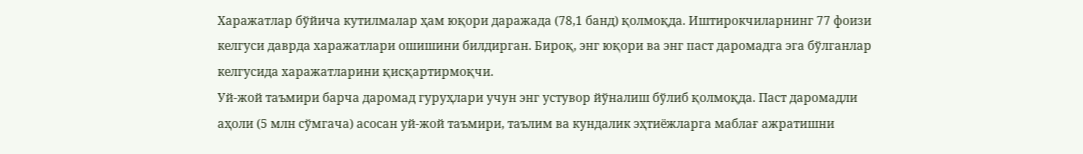Харажатлар бўйича кутилмалар ҳам юқори даражада (78,1 банд) қолмоқда. Иштирокчиларнинг 77 фоизи келгуси даврда харажатлари ошишини билдирган. Бироқ, энг юқори ва энг паст даромадга эга бўлганлар келгусида харажатларини қисқартирмоқчи.
Уй-жой таъмири барча даромад гуруҳлари учун энг устувор йўналиш бўлиб қолмоқда. Паст даромадли аҳоли (5 млн сўмгача) асосан уй-жой таъмири, таълим ва кундалик эҳтиёжларга маблағ ажратишни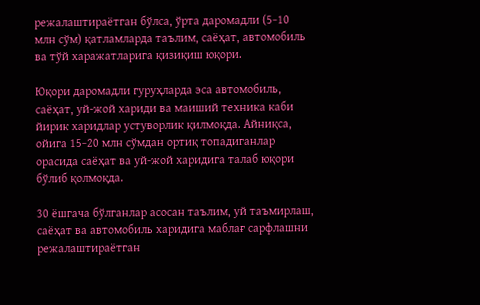режалаштираётган бўлса, ўрта даромадли (5−10 млн сўм) қатламларда таълим, саёҳат, автомобиль ва тўй харажатларига қизиқиш юқори.

Юқори даромадли гуруҳларда эса автомобиль, саёҳат, уй-жой хариди ва маиший техника каби йирик харидлар устуворлик қилмоқда. Айниқса, ойига 15−20 млн сўмдан ортиқ топадиганлар орасида саёҳат ва уй-жой харидига талаб юқори бўлиб қолмоқда.

30 ёшгача бўлганлар асосан таълим, уй таъмирлаш, саёҳат ва автомобиль харидига маблағ сарфлашни режалаштираётган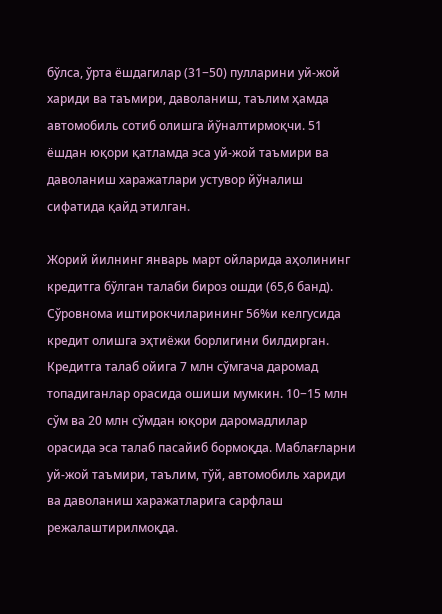бўлса, ўрта ёшдагилар (31−50) пулларини уй-жой хариди ва таъмири, даволаниш, таълим ҳамда автомобиль сотиб олишга йўналтирмоқчи. 51 ёшдан юқори қатламда эса уй-жой таъмири ва даволаниш харажатлари устувор йўналиш сифатида қайд этилган.

Жорий йилнинг январь март ойларида аҳолининг кредитга бўлган талаби бироз ошди (65,6 банд). Сўровнома иштирокчиларининг 56%и келгусида кредит олишга эҳтиёжи борлигини билдирган.
Кредитга талаб ойига 7 млн сўмгача даромад топадиганлар орасида ошиши мумкин. 10−15 млн сўм ва 20 млн сўмдан юқори даромадлилар орасида эса талаб пасайиб бормоқда. Маблағларни уй-жой таъмири, таълим, тўй, автомобиль хариди ва даволаниш харажатларига сарфлаш режалаштирилмоқда.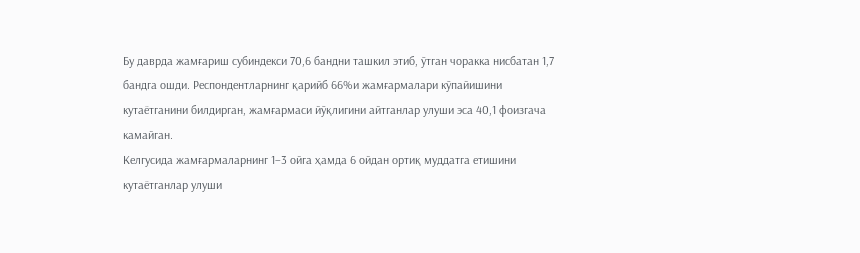Бу даврда жамғариш субиндекси 70,6 бандни ташкил этиб, ўтган чоракка нисбатан 1,7 бандга ошди. Респондентларнинг қарийб 66%и жамғармалари кўпайишини кутаётганини билдирган, жамғармаси йўқлигини айтганлар улуши эса 40,1 фоизгача камайган.
Келгусида жамғармаларнинг 1−3 ойга ҳамда 6 ойдан ортиқ муддатга етишини кутаётганлар улуши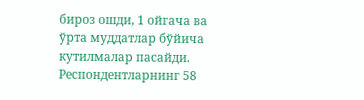бироз ошди, 1 ойгача ва ўрта муддатлар бўйича кутилмалар пасайди.
Респондентларнинг 58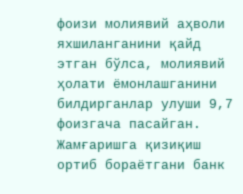фоизи молиявий аҳволи яхшиланганини қайд этган бўлса, молиявий ҳолати ёмонлашганини билдирганлар улуши 9,7 фоизгача пасайган. Жамғаришга қизиқиш ортиб бораётгани банк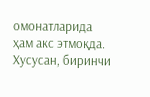омонатларида ҳам акс этмоқда. Хусусан, биринчи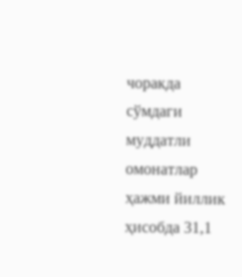чоракда сўмдаги муддатли омонатлар ҳажми йиллик ҳисобда 31,1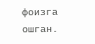фоизга ошган.